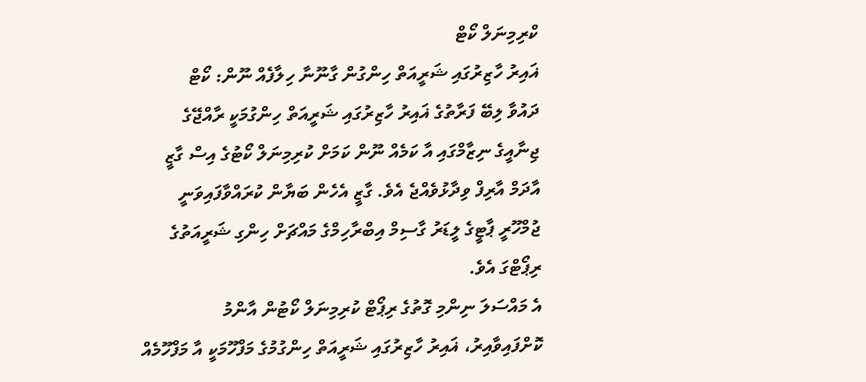ކްރިމިނަލް ކޯޓް
ޣައިރު ހާޒިރުގައި ޝަރީއަތް ހިންގުން ގާނޫނާ ހިލާފެއް ނޫން: ކޯޓް
ދައުވާ ލިބޭ ފަރާތުގެ ޣައިރު ހާޒިރުގައި ޝަރީއަތް ހިންގުމަކީ ރާއްޖޭގެ ޖިނާއީގެ ނިޒާމްގައި އާ ކަމެއް ނޫން ކަމަށް ކުރިމިނަލް ކޯޓުގެ އިސް ގާޒީ އާދަމް އާރިފް ވިދާޅުވެއްޖެ އެވެ. ގާޒީ އެހެން ބަޔާން ކުރައްވާފައިވަނީ ޖުމްހޫރީ ޕާޓީގެ ލީޑަރު ގާސިމް އިބްރާހިމްގެ މައްޗަށް ހިންގި ޝަރީއަތުގެ ރިޕޯޓްގަ އެވެ.
އެ މައްސަލަ ނިންމި ގޮތުގެ ރިޕޯޓް ކުރިމިނަލް ކޯޓުން އާންމު ކޮށްފައިވާއިރު، ޣައިރު ހާޒިރުގައި ޝަރީއަތް ހިންގުމުގެ މަފްހޫމަކީ އާ މަފްހޫމެއް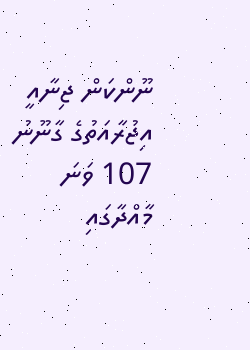ނޫންކަން ޖިނާއީ އިޖުރާއަތުގެ ގާނޫނު 107 ވަނަ މާއްދާގައި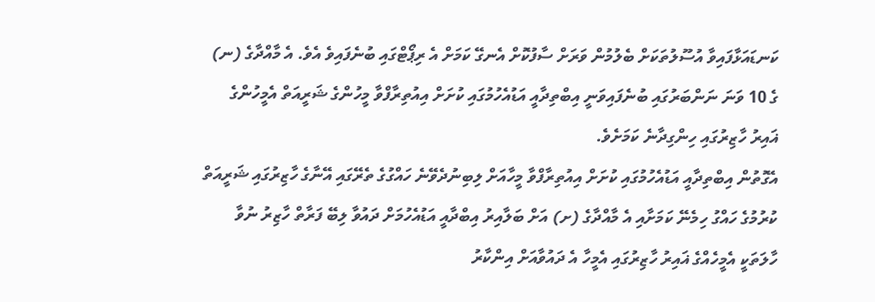ކަނޑައަޅާފައިވާ އުސޫލުތަކަށް ބެލުމުން ވަރަށް ސާފުކޮށް އެނގޭ ކަމަށް އެ ރިޕޯޓްގައި ބުނެފައިވެ އެވެ. އެ މާއްދާގެ (ނ) ގެ 10 ވަނަ ނަންބަރުގައި ބުނެފައިވަނީ އިބްތިދާއީ އަޑުއެހުމުގައި ކުށަށް އިއުތިރާފްވާ މީހުންގެ ޝަރީއަތް އެމީހުންގެ ޣައިރު ހާޒިރުގައި ހިންގިދާނެ ކަމަށެވެ.
އެގޮތުން އިބްތިދާއީ އަޑުއެހުމުގައި ކުށަށް އިއުތިރާފްވާ މީހާއަށް ލިބިނުދެވޭނެ ހައްގުގެ ތެރޭގައި އޭނާގެ ހާޒިރުގައި ޝަރީއަތް ކުރުމުގެ ހައްގު ހިމެނޭ ކަމަށާއި އެ މާއްދާގެ (ށ) އަށް ބަލާއިރު އިބްދާއީ އަޑުއެހުމަށް ދައުވާ ލިބޭ ފަރާތް ހާޒިރު ނުވާ ހާލަތަކީ އެމީހެއްގެ ޣައިރު ހާޒިރުގައި އެމީހާ އެ ދައުވާއަށް އިންކާރު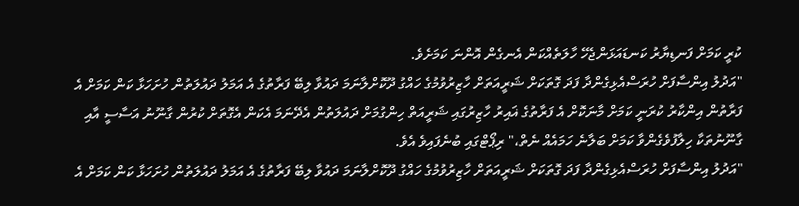ކުރީ ކަމަށް ފަނޑިޔާރު ކަނޑައަޅަންޖެހޭ ހާލަތެއްކަން އެނގެން އޮންނަ ކަމަށެވެ.
"އަދުލު އިންސާފަށް ހުރަސްއެޅިގެންދާ ފަދަ ގޮތަކަށް ޝަރީއަތަށް ހާޒިރުވުމުގެ ހައްގު ދޫކޮށްލާނަމަ ދައުވާ ލިބޭ ފަރާތުގެ އެ އަމަލު ދައުލަތުން ހުށަހަޅާ ކަން ކަމަށް އެ ފަރާތުން އިންކާރު ކުރަނީ ކަމަށް މާނަކޮށް އެ ފަރާތުގެ ޣައިރު ހާޒިރުގައި ޝަރީއަތް ހިންގުމަށް ދައުލަތުން އެދޭނަމަ އެކަން އެގޮތަށް ކުރުން ގާނޫނު އަސާސީ އާއި ގާނޫނުތަކާ ހިލާފުވެގެންވާ ކަމަށް ބަލާނެ ހަމައެއް ނެތް،" ރިޕޯޓްގައި ބުނެފައިވެ އެވެ.
"އަދުލު އިންސާފަށް ހުރަސްއެޅިގެންދާ ފަދަ ގޮތަކަށް ޝަރީއަތަށް ހާޒިރުވުމުގެ ހައްގު ދޫކޮށްލާނަމަ ދައުވާ ލިބޭ ފަރާތުގެ އެ އަމަލު ދައުލަތުން ހުށަހަޅާ ކަން ކަމަށް އެ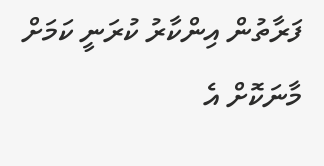ފަރާތުން އިންކާރު ކުރަނީ ކަމަށް މާނަކޮށް އެ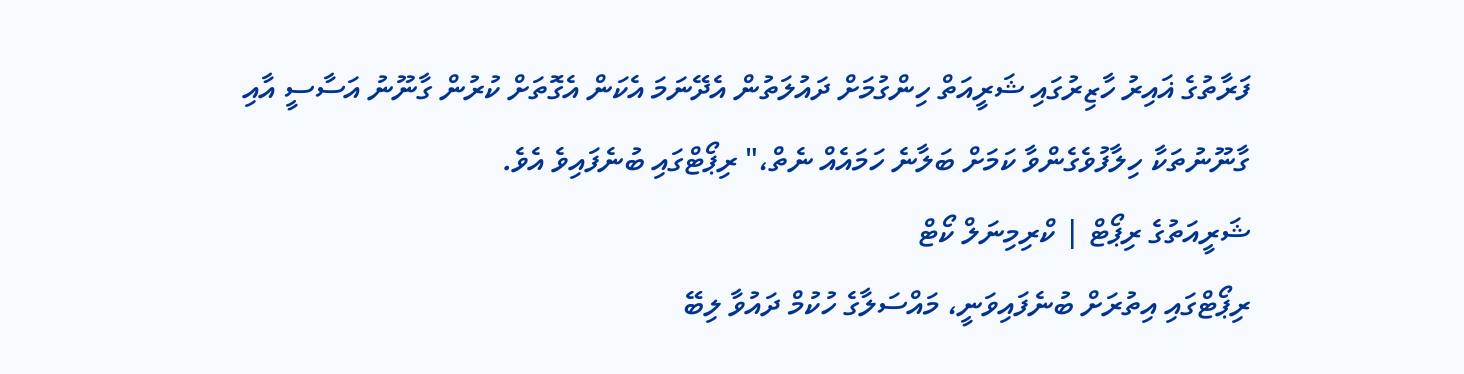ފަރާތުގެ ޣައިރު ހާޒިރުގައި ޝަރީއަތް ހިންގުމަށް ދައުލަތުން އެދޭނަމަ އެކަން އެގޮތަށް ކުރުން ގާނޫނު އަސާސީ އާއި ގާނޫނުތަކާ ހިލާފުވެގެންވާ ކަމަށް ބަލާނެ ހަމައެއް ނެތް،" ރިޕޯޓްގައި ބުނެފައިވެ އެވެ.
ޝަރީއަތުގެ ރިޕޯޓް | ކްރިމިނަލް ކޯޓް
ރިޕޯޓްގައި އިތުރަށް ބުނެފައިވަނީ، މައްސަލާގެ ހުކުމް ދައުވާ ލިބޭ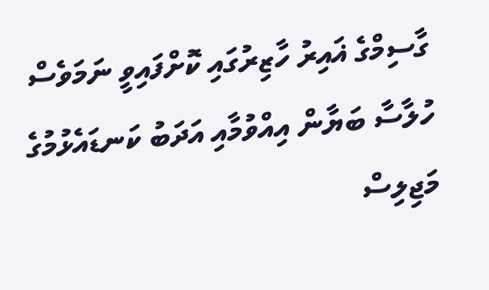ގާސިމްގެ ޣައިރު ހާޒިރުގައި ކޮށްފައިވީ ނަމަވެސް ހުލާސާ ބަޔާން އިއްވުމާއި އަދަބު ކަނޑައެޅުމުގެ މަޖިލިސް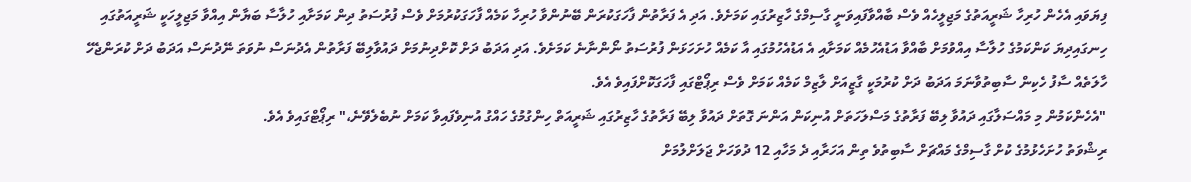ފިޔަވައި އެހެން ހުރިހާ ޝަރީއަތުގެ މަޖިލީހެއް ވެސް ބާއްވާފައިވަނީ ގާސިމްގެ ހާޒިރުގައި ކަމަށެވެ. އަދި އެ ފަރާތުން ފާހަގަކުރަން ބޭނުންވާ ހުރިހާ ކަމެއް ފާހަގަކުރުމަށް ވެސް ފުރުސަތު ދިން ކަމަށާއި ހުލާސާ ބަޔާން އިއްވާ މަޖިލީހަކީ ޝަރީއަތުގައި ހިނގައިދިޔަ ކަންކަމުގެ ހުލާސާ އިއްވުމަށް ބާއްވާ އަޑުއެހުމެއް ކަމަށާއި އެ އަޑުއެހުމުގައި އާ ކަމެއް ހުށަހަޅަން ފުރުސަތު ނޯންނާނެ ކަމަށެވެ. އަދި އަދަބު ދަށް ކޮށްދިނުމަށް ދައުވާލިބޭ ފަރާތުން އެދުނަސް ނުވަތަ ނޭދުނަސް އަދަބު ދަށް ކުރަންޖެހޭ ހާލަތެއް ސާފު ހެކިން ސާބިތުވާނަމަ އަދަބު ދަށް ކުރުމަކީ ގާޒީއަށް ލާޒިމް ކަމެއް ކަމަށް ވެސް ރިޕޯޓްގައި ފާހަގަކޮށްފައިވެ އެވެ.
"އެހެންކަމުން މި މައްސަލާގައި ދައުވާ ލިބޭ ފަރާތުގެ މަސްލަހަތަށް އުނިކަން އަންނަ ގޮތަށް ދައުވާ ލިބޭ ފަރާތުގެ ހާޒިރުގައި ޝަރީއަތް ހިންގުމުގެ ހައްގު އުނިވެފައިވާ ކަމަށް ނުބެލެވޭނެ،" ރިޕޯޓްގައިވެ އެވެ.
ރިޝްވަތު ހުށަހެޅުމުގެ ކުށް ގާސިމްގެ މައްޗަށް ސާބިތުވެ ތިން އަހަރާއި ދެ މަހާއި 12 ދުވަހަށް ޖަލަށްލުމަށް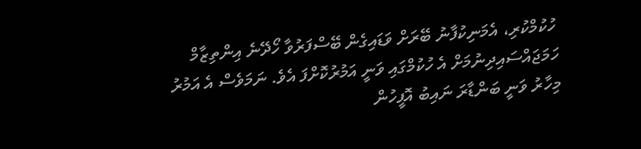ހުކުމްކުރި، އެމަނިކުފާނު ބޭރަށް ވަޑައިގެން ބޭސްފަރުވާ ހޯދޭނެ އިންތިޒާމް ހަމަޖައްސައިދިނުމަށް އެ ހުކުމްގައި ވަނީ އަމުރުކޮށްފަ އެވެ. ނަމަވެސް އެ އަމުރު މިހާރު ވަނީ ބަންޑާރަ ނައިބު އޮފީހުން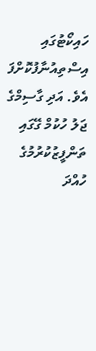ހައިކޯޓުގައި އިސްތިއުނާފުކޮށްފަ އެވެ. އަދި ގާސިމްގެ ޖަލު ހުކުމް ގޭގައި ތަންފީޒުކުރުމުގެ ހުއްދަ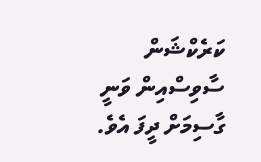ކަރެކްޝަން ސާވިސްއިން ވަނީ ގާސިމަށް ދީފަ އެވެ.